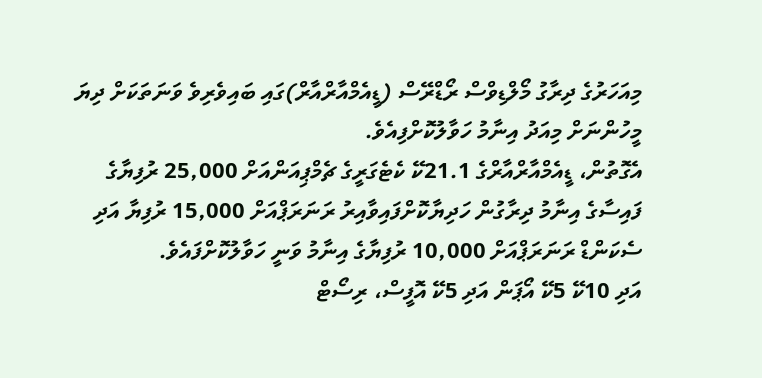މިއަހަރުގެ ދިރާގު މޯލްޑިވްސް ރޯޑްރޭސް (ޑީއެމްއާރްއާރް)ގައި ބައިވެރިވެ ވަނަތަކަށް ދިޔަ މީހުންނަށް މިއަދު އިނާމު ހަވާލުކޮށްފިއެވެ.
އެގޮތުން، ޑީއެމްއާރްއާރްގެ 21.1ކޭ ކެޓެގަރީގެ ޗެމްޕިއަންއަށް 25,000 ރުފިޔާގެ ފައިސާގެ އިނާމު ދިރާގުން ހަދިޔާކޮށްފައިވާއިރު ރަނަރަޕްއަށް 15,000 ރުފިޔާ އަދި ސެކަންޑް ރަނަރަޕްއަށް 10,000 ރުފިޔާގެ އިނާމު ވަނީ ހަވާލުކޮށްފައެވެ.
އަދި 10ކޭ 5ކޭ އޯޕަން އަދި 5ކޭ އޮފީސް، ރިސޯޓް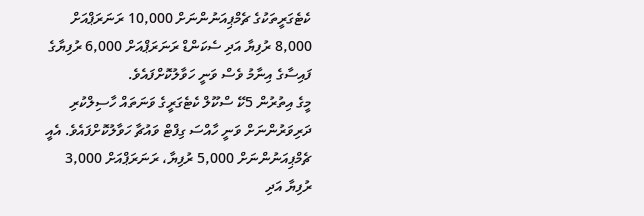ކެޓެގަރީތަކުގެ ޗެމްޕިއަނުންނަށް 10,000 ރަނަރަޕްއަށް 8,000 ރުފިޔާ އަދި ސެކަންޑް ރަނަރަޕްއަށް 6,000 ރުފިޔާގެ ފައިސާގެ އިނާމު ވެސް ވަނީ ހަވާލުކޮށްފައެވެ.
މީގެ އިތުރުން 5ކޭ ސްކޫލް ކެޓެގަރީގެ ވަނަތައް ހާސިލްކުރި ދަރިވަރުންނަށް ވަނީ ހާއްސަ ގިފްޓް ވައުޗާ ހަވާލުކޮށްފައެވެ. އެއީ ޗެމްޕިއަނުންނަށް 5,000 ރުފިޔާ، ރަނަރަޕްއަށް 3,000 ރުފިޔާ އަދި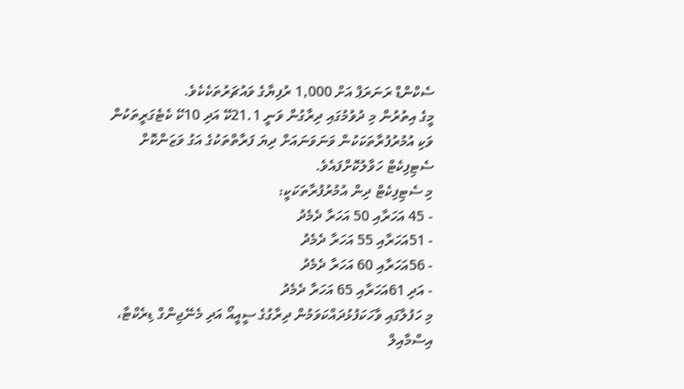ސެކްންޑް ރަނަރަޕް އަށް 1,000 ރުފިޔާގެ ވައުޗަރުތަކެކެވެ.
މީގެ އިތުރުން މި ދުވުމުގައި ދިރާގުން ވަނީ 21.1ކޭ އަދި 10ކޭ ކެޓެގަރީތަކުން ވަކި އުމުރުފުރާތަކަކުން ވަނަވަނައަށް ދިޔަ ފަރާތްތަކުގެ އަގު ވަޒަންކޮށް ސެޓިފިކެޓް ހަވާލުކޮށްފައެވެ.
މި ސެޓިފިކެޓް ދިން އުމުރުފުރާތަކަކީ:
- 45 އަހަރާއި 50 އަހަރާ ދެމެދު
- 51އަހަރާއި 55 އަހަރާ ދެމެދު
- 56އަހަރާއި 60 އަހަރާ ދެމެދު
- އަދި 61އަހަރާއި 65 އަހަރާ ދެމެދު
މި ހަފުލާގައި ވާހަކަފުޅުދައްކަވަމުން ދިރާގުގެ ސީއީއޯ އަދި މެނޭޖިންގް ޑިރެކްޓާ، އިސްމާއިލް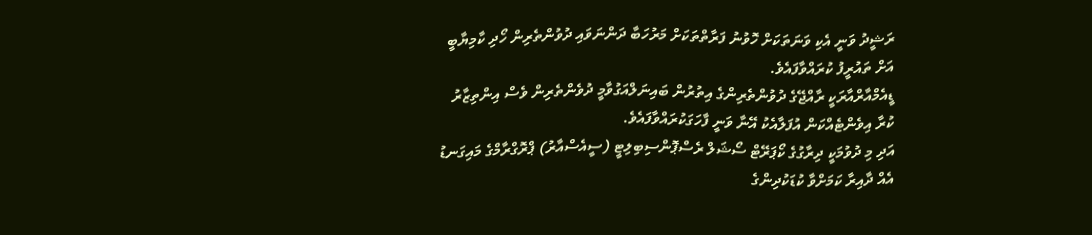ރަޝީދު ވަނީ އެކި ވަނަތަކަށް ހޮވުނު ފަރާތްތަކަށް މަރުހަބާ ދަންނަވައި ދުވުންތެރިން ހޯދި ކާމިޔާބީ އަށް ތައުރީފު ކުރައްވާފައެވެ.
ޑީއެމްއާރްއާރަކީ ރާއްޖޭގެ ދުވުންތެރިންގެ އިތުރުން ބައިނަލްއަގުވާމީ ދުވެންތެރިން ވެސް އިންތިޒާރު ކުރާ އިވެންޓެއްކަން އުފަލާއެކު އޭނާ ވަނީ ފާހަގަކުރައްވާފައެވެ.
އަދި މި ދުވުމަކީ ދިރާގުގެ ކޯޕަރޭޓް ސޯޝަލް ރެސްޕޮންސިބިލިޓީ (ސީއެސްއާރު) ޕްރޮގްރާމްގެ މައިގަނޑު އެއް ދާއިރާ ކަމަށްވާ ކުޑަކުދިންގެ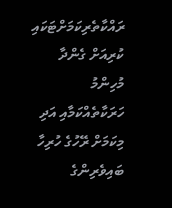ރައްކާތެރިކަމަށްޓަކައި ކުރިއަށް ގެންދާ މުހިންމު ހަރަކާތެއްކަމާއި އަދި މިކަމަށް ރޭހުގެ ހުރިހާ ބައިވެރިންގެ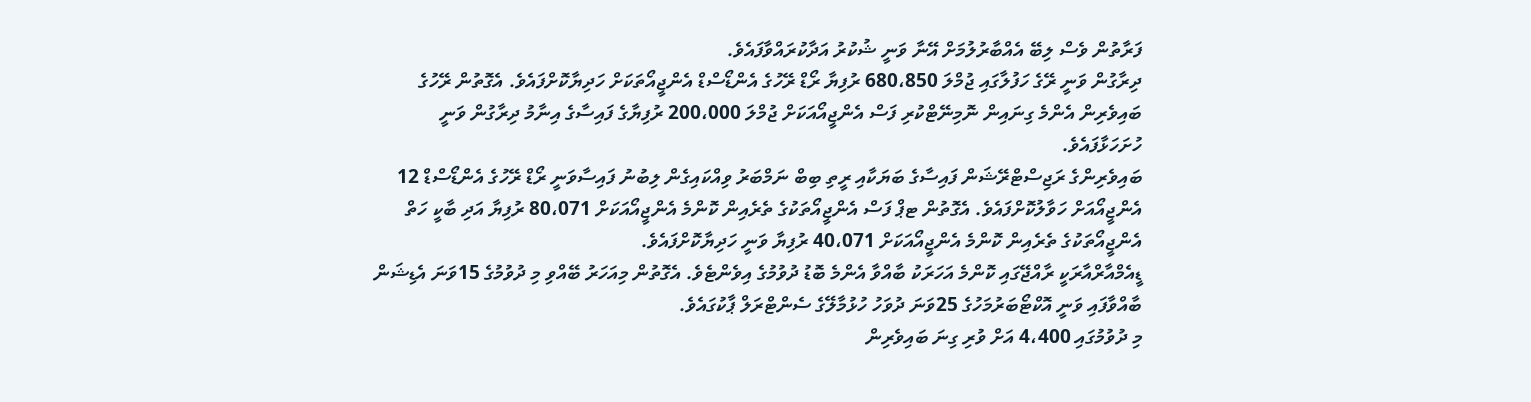ފަރާތުން ވެސް ލިބޭ އެއްބާރުލުމަށް އޭނާ ވަނީ ޝުކުރު އަދާކުރައްވާފައެވެ.
ދިރާގުން ވަނީ ރޭގެ ހަފުލާގައި ޖުމްލަ 680،850 ރުފިޔާ ރޯޑް ރޭހުގެ އެންޑޯސްޑް އެންޖީއޯތަކަށް ހަދިޔާކޮށްފައެވެ. އެގޮތުން ރޭހުގެ ބައިވެރިން އެންމެ ގިނައިން ނޮމިނޭޓްކުރި ފަސް އެންޖީއޯއަކަށް ޖުމްލަ 200،000 ރުފިޔާގެ ފައިސާގެ އިނާމު ދިރާގުން ވަނީ ހުށަހަޅާފައެވެ.
ބައިވެރިންގެ ރަޖިސްޓްރޭޝަން ފައިސާގެ ބަޔަކާއި ރީތި ބިބް ނަމްބަރު ވިއްކައިގެން ލިބުނު ފައިސާވަނީ ރޯޑް ރޭހުގެ އެންޑޯސްޑް 12 އެންޖީއޯއަށް ހަވާލުކޮށްފައެވެ. އެގޮތުން ޓޕް ފަސް އެންޖީއޯތަކުގެ ތެރެއިން ކޮންމެ އެންޖީއޯއަކަށް 80،071 ރުފިޔާ އަދި ބާކީ ހަތް އެންޖީއޯތަކުގެ ތެރެއިން ކޮންމެ އެންޖީއޯއަކަށް 40،071 ރުފިޔާ ވަނީ ހަދިޔާކޮށްފައެވެ.
ޑީއެމްއާރްއާރަކީ ރާއްޖޭގައި ކޮންމެ އަހަރަކު ބާއްވާ އެންމެ ބޮޑު ދުވުމުގެ އިވެންޓެވެ. އެގޮތުން މިއަހަރު ބޭއްވި މި ދުވުމުގެ 15ވަނަ އެޑިޝަން ބާއްވާފައި ވަނީ އޮކްޓޯބަރުމަހުގެ 25ވަނަ ދުވަހު ހުޅުމާލޭގެ ސެންޓްރަލް ޕާކުގައެވެ.
މި ދުވުމުގައި 4،400 އަށް ވުރި ގިނަ ބައިވެރިން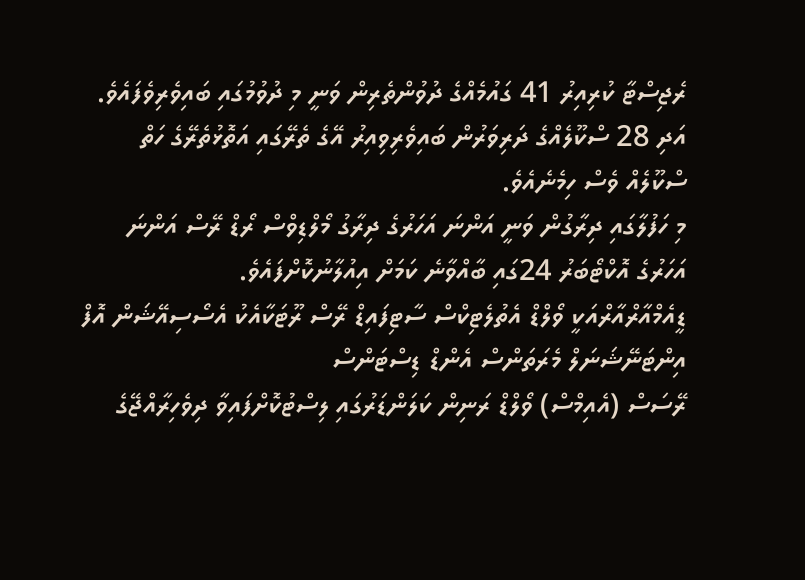ރެޖިސްޓާ ކުރިއިރު 41 ގައުމެއްގެ ދުވުންތެރިން ވަނީ މި ދުވުމުގައި ބައިވެރިވެފައެވެ. އަދި 28 ސްކޫލެއްގެ ދަރިވަރުން ބައިވެރިވިއިރު އޭގެ ތެރޭގައި އަތޮޅުތެރޭގެ ހަތް ސްކޫލެއް ވެސް ހިމެނެއެވެ.
މި ހަފުލާގައި ދިރާގުން ވަނީ އަންނަ އަހަރުގެ ދިރާގު މޯލްޑިވްސް ރޯޑް ރޭސް އަންނަ އަހަރުގެ އޮކްޓޯބަރު 24ގައި ބާއްވާނެ ކަމަށް އިއުލާނުކޮށްފައެވެ.
ޑީއެމްއާރްއާރްއަކީ ވޯލްޑް އެތުލެޓިކްސް ސާޓިފައިޑް ރޭސް ރޫޓަކާއެކު އެސޯސިއޭޝަން އޮފް އިންޓަނޭޝަނަލް މެރަތަންސް އެންޑް ޑިސްޓަންސް
ރޭސަސް (އެއިމްސް) ވޯލްޑް ރަނިން ކަލަންޑަރުގައި ލިސްޓުކޮށްފައިވާ ދިވެހިރާއްޖޭގެ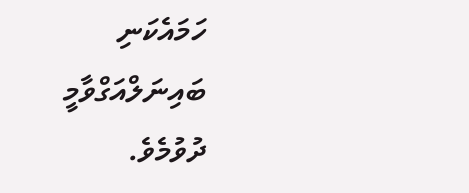ހަމައެކަނި ބައިނަލްއަގްވާމީ ދުވުމެވެ.